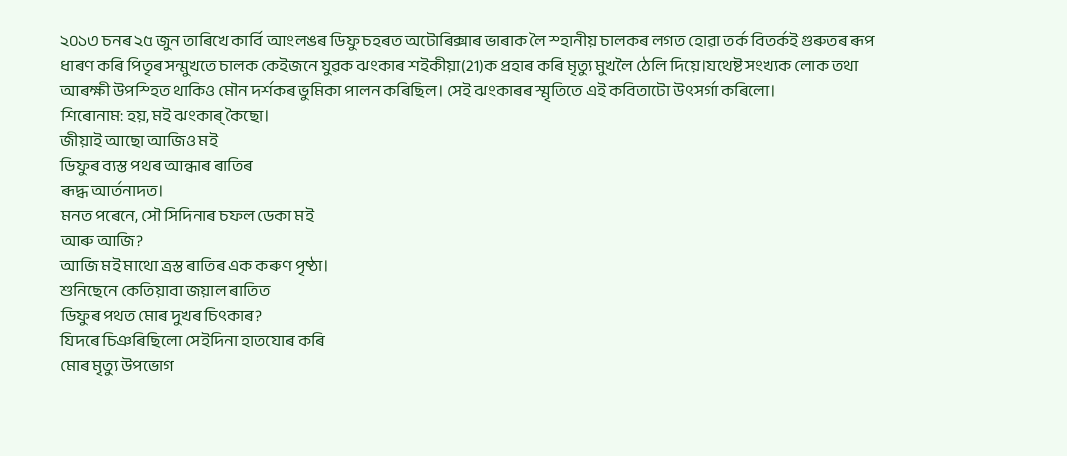২০১৩ চনৰ ২৫ জুন তাৰিখে কাৰ্বি আংলঙৰ ডিফু চহৰত অটোৰিক্সাৰ ভাৰাক লৈ স্হানীয় চালকৰ লগত হোৱা তৰ্ক বিতৰ্কই গুৰুতৰ ৰূপ ধাৰণ কৰি পিতৃৰ সন্মুখতে চালক কেইজনে যুৱক ঝংকাৰ শইকীয়া(21)ক প্ৰহাৰ কৰি মৃত্যু মুখলৈ ঠেলি দিয়ে।যথেষ্ট সংখ্যক লোক তথা আৰক্ষী উপস্হিত থাকিও মৌন দৰ্শকৰ ভুমিকা পালন কৰিছিল। সেই ঝংকাৰৰ স্মৃতিতে এই কবিতাটো উৎসৰ্গা কৰিলো।
শিৰোনাম: হয়, মই ঝংকাৰ্ কৈছো।
জীয়াই আছো আজিও মই
ডিফুৰ ব্যস্ত পথৰ আন্ধাৰ ৰাতিৰ
ৰূদ্ধ আৰ্তনাদত।
মনত পৰেনে, সৌ সিদিনাৰ চফল ডেকা মই
আৰু আজি?
আজি মই মাথো ত্ৰস্ত ৰাতিৰ এক কৰুণ পৃষ্ঠা।
শুনিছেনে কেতিয়াবা জয়াল ৰাতিত
ডিফুৰ পথত মোৰ দুখৰ চিৎকাৰ?
যিদৰে চিঞৰিছিলো সেইদিনা হাতযোৰ কৰি
মোৰ মৃত্যু উপভোগ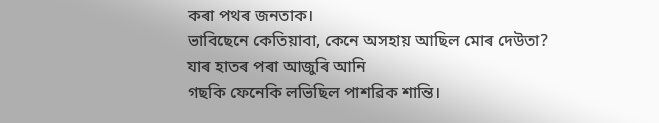কৰা পথৰ জনতাক।
ভাবিছেনে কেতিয়াবা, কেনে অসহায় আছিল মোৰ দেউতা?
যাৰ হাতৰ পৰা আজুৰি আনি
গছকি ফেনেকি লভিছিল পাশৱিক শান্তি।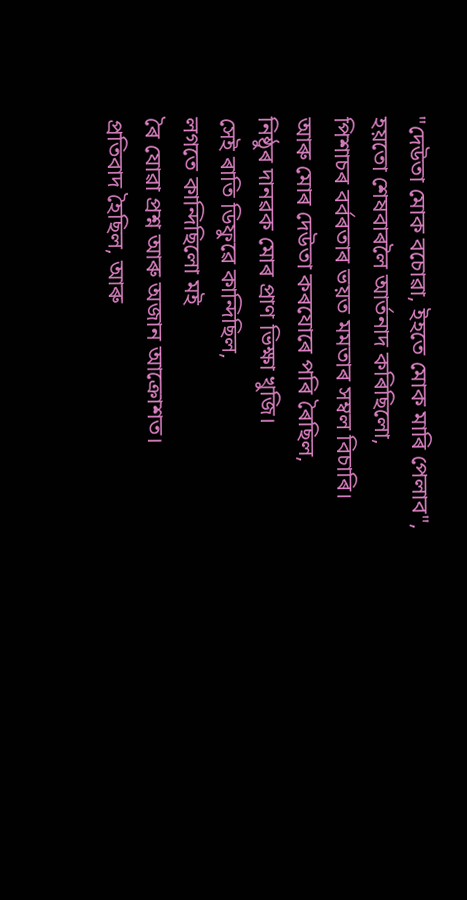"দেউতা মোক বচোৱা, ইহতে মোক মাৰি পেলাব",
হয়তো শেষবাৰলৈ আৰ্তনাদ কৰিছিলো,
পিশাচৰ বৰ্বৰতাৰ ভয়ত মমতাৰ সম্বল বিচাৰি।
আৰু মোৰ দেউতা কৰযোৰে পৰি ৰৈছিল,
নিষ্ঠুৰ দানৱক মোৰ প্ৰাণ ভিক্ষা খুজি।
সেই ৰাতি ডিফুৱে কান্দিছিল,
লগতে কান্দিছিলো মই
ৰৈ যোৱা প্ৰশ্ন আৰু অজান আক্ৰোশত।
প্ৰতিবাদ হৈছিল, আৰু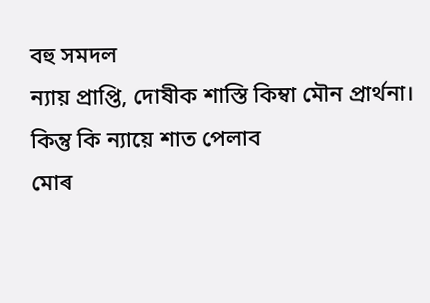বহু সমদল
ন্যায় প্ৰাপ্তি, দোষীক শাস্তি কিম্বা মৌন প্ৰাৰ্থনা।
কিন্তু কি ন্যায়ে শাত পেলাব
মোৰ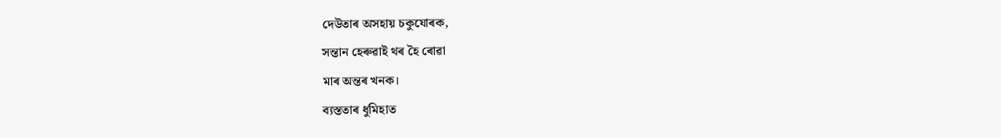দেউতাৰ অসহায় চকুযোৰক,
সন্তান হেৰুৱাই থৰ হৈ ৰোৱা
মাৰ অন্তৰ খনক।
ব্যস্ততাৰ ধুমিহাত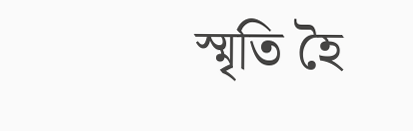স্মৃতি হৈ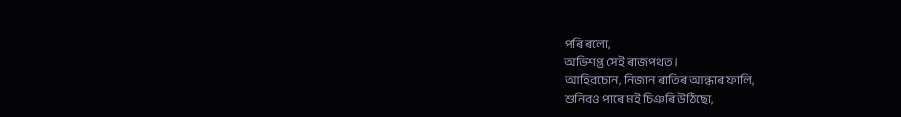পৰি ৰলো,
অভিশপ্ত সেই ৰাজপথত।
আহিবচোন, নিজান ৰাতিৰ আন্ধাৰ ফালি,
শুনিবও পাৰে মই চিঞৰি উঠিছো,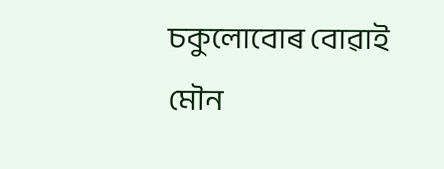চকুলোবোৰ বোৱাই
মৌন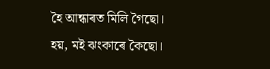হৈ আন্ধাৰত মিলি গৈছো।
হয়, মই ঝংকাৰে কৈছো।